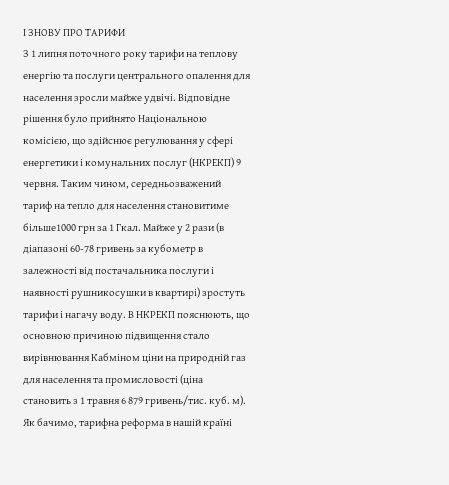І ЗНОВУ ПРО ТАРИФИ
З 1 липня поточного року тарифи на теплову енергію та послуги центрального опалення для населення зросли майже удвічі. Відповідне рішення було прийнято Національною комісією, що здійснює регулювання у сфері енергетики і комунальних послуг (НКРЕКП) 9 червня. Таким чином, середньозважений тариф на тепло для населення становитиме більше1000 грн за 1 Гкал. Майже у 2 рази (в діапазоні 60-78 гривень за кубометр в залежності від постачальника послуги і наявності рушникосушки в квартирі) зростуть тарифи і нагачу воду. В НКРЕКП пояснюють, що основною причиною підвищення стало вирівнювання Кабміном ціни на природній газ для населення та промисловості (ціна становить з 1 травня 6 879 гривень/тис. куб. м). Як бачимо, тарифна реформа в нашій країні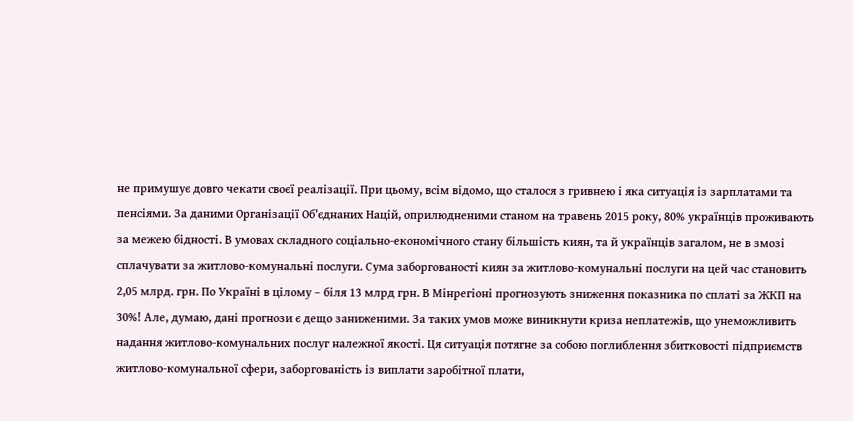не примушує довго чекати своєї реалізації. При цьому, всім відомо, що сталося з гривнею і яка ситуація із зарплатами та пенсіями. За даними Організації Об’єднаних Націй, оприлюдненими станом на травень 2015 року, 80% українців проживають за межею бідності. В умовах складного соціально-економічного стану більшість киян, та й українців загалом, не в змозі сплачувати за житлово-комунальні послуги. Сума заборгованості киян за житлово-комунальні послуги на цей час становить 2,05 млрд. грн. По Україні в цілому – біля 13 млрд грн. В Мінрегіоні прогнозують зниження показника по сплаті за ЖКП на 30%! Але, думаю, дані прогнози є дещо заниженими. За таких умов може виникнути криза неплатежів, що унеможливить надання житлово-комунальних послуг належної якості. Ця ситуація потягне за собою поглиблення збитковості підприємств житлово-комунальної сфери, заборгованість із виплати заробітної плати,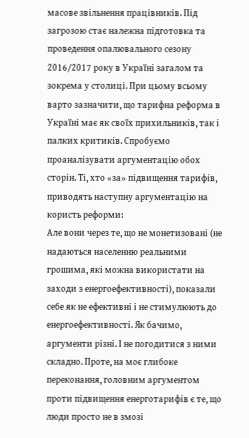масове звільнення працівників. Під загрозою стає належна підготовка та проведення опалювального сезону 2016/2017 року в Україні загалом та зокрема у столиці. При цьому всьому варто зазначити, що тарифна реформа в Україні має як своїх прихильників, так і палких критиків. Спробуємо проаналізувати аргументацію обох сторін. Ті, хто «за» підвищення тарифів, приводять наступну аргументацію на користь реформи:
Але вони через те, що не монетизовані (не надаються населенню реальними грошима, які можна використати на заходи з енергоефективності), показали себе як не ефективні і не стимулюють до енергоефективності. Як бачимо, аргументи різні. І не погодитися з ними складно. Проте, на моє глибоке переконання, головним аргументом проти підвищення енерготарифів є те, що люди просто не в змозі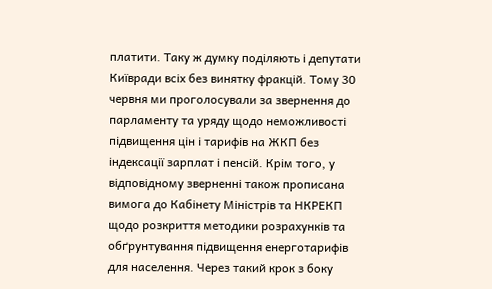платити. Таку ж думку поділяють і депутати Київради всіх без винятку фракцій. Тому 30 червня ми проголосували за звернення до парламенту та уряду щодо неможливості підвищення цін і тарифів на ЖКП без індексації зарплат і пенсій. Крім того, у відповідному зверненні також прописана вимога до Кабінету Міністрів та НКРЕКП щодо розкриття методики розрахунків та обґрунтування підвищення енерготарифів для населення. Через такий крок з боку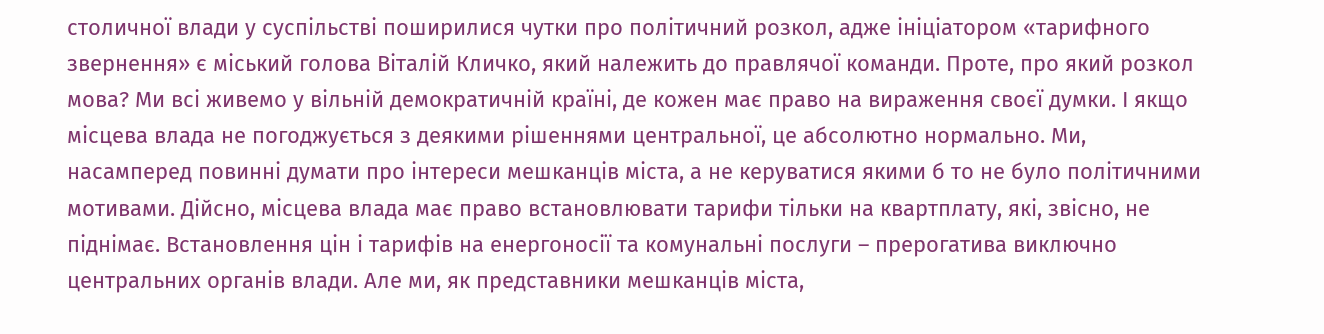столичної влади у суспільстві поширилися чутки про політичний розкол, адже ініціатором «тарифного звернення» є міський голова Віталій Кличко, який належить до правлячої команди. Проте, про який розкол мова? Ми всі живемо у вільній демократичній країні, де кожен має право на вираження своєї думки. І якщо місцева влада не погоджується з деякими рішеннями центральної, це абсолютно нормально. Ми, насамперед повинні думати про інтереси мешканців міста, а не керуватися якими б то не було політичними мотивами. Дійсно, місцева влада має право встановлювати тарифи тільки на квартплату, які, звісно, не піднімає. Встановлення цін і тарифів на енергоносії та комунальні послуги – прерогатива виключно центральних органів влади. Але ми, як представники мешканців міста,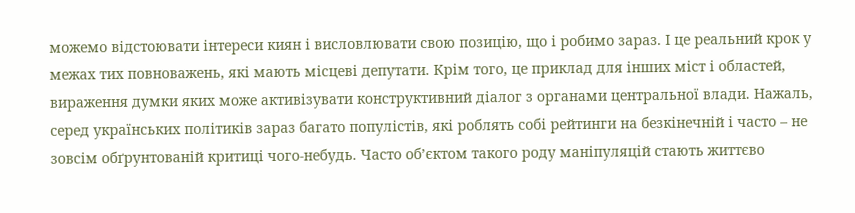можемо відстоювати інтереси киян і висловлювати свою позицію, що і робимо зараз. І це реальний крок у межах тих повноважень, які мають місцеві депутати. Крім того, це приклад для інших міст і областей, вираження думки яких може активізувати конструктивний діалог з органами центральної влади. Нажаль, серед українських політиків зараз багато популістів, які роблять собі рейтинги на безкінечній і часто – не зовсім обґрунтованій критиці чого-небудь. Часто об’єктом такого роду маніпуляцій стають життєво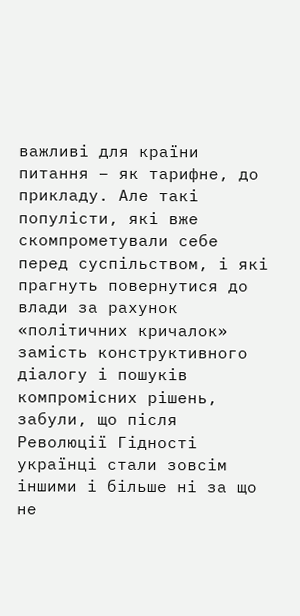важливі для країни питання – як тарифне, до прикладу. Але такі популісти, які вже скомпрометували себе перед суспільством, і які прагнуть повернутися до влади за рахунок «політичних кричалок» замість конструктивного діалогу і пошуків компромісних рішень, забули, що після Революції Гідності українці стали зовсім іншими і більше ні за що не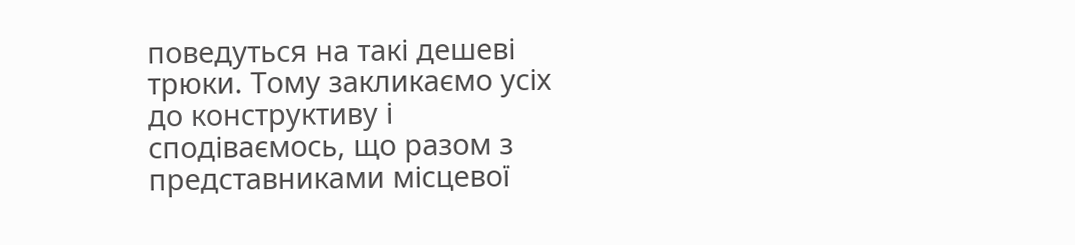поведуться на такі дешеві трюки. Тому закликаємо усіх до конструктиву і сподіваємось, що разом з представниками місцевої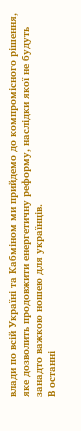влади по всій Україні та Кабміном ми прийдемо до компромісного рішення, яке дозволить продовжити енергетичну реформу, наслідки якої не будуть занадто важкою ношею для українців.
В останні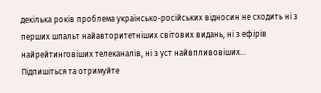декілька років проблема українсько-російських відносин не сходить ні з перших шпальт найавторитетніших світових видань, ні з ефірів найрейтинговіших телеканалів, ні з уст найвпливовіших…
Підпишіться та отримуйте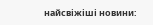найсвіжіші новини: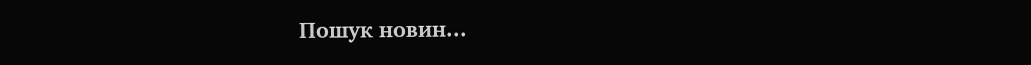Пошук новин...